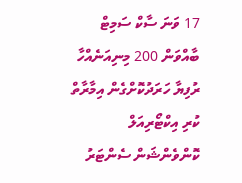17 ވަނަ ސާކް ސަމިޓް ބާއްވަން 200 މިނިއަނެއްހާ ރުފިޔާ ހަރަދުކޮށްގެން އިމާރާތް ކުރި އިކްޓޯރިއަލް ކޮންވެންޝަން ސެންޓަރު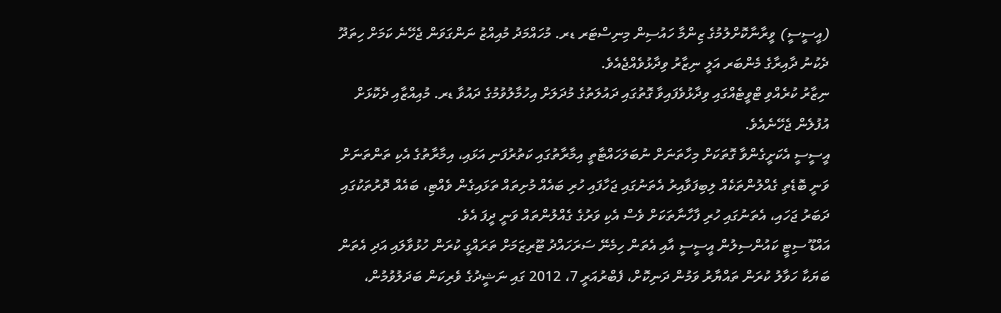(އީސީސީ) ވީރާނާކޮށްލުމުގެ ޒިންމާ ހައުސިން މިނިސްޓަރ ޑރ. މުހައްމަދު މުއިއްޒު ނަންގަވަން ޖެހޭނެ ކަމަށް ހިތަދޫ ދެކުނު ދާއިރާގެ މެންބަރ އަލީ ނިޒާރު ވިދާޅުވެއްޖެއެވެ.
ނިޒާރު ކުރެއްވި ޓްވީޓެއްގައި ވިދާޅުވެފައިވާ ގޮތުގައި ދައުލަތުގެ މުދަލަށް އިހުމާލުވުމުގެ ދައުވާ ޑރ. މުއިއްޒާއި ދެކޮޅަށް އުފުލެން ޖެހޭނެއެވެ.
އީސީސީ އެކަށީގެންވާ ގޮތަކަށް މިހާތަނަށް ނުބަލަހައްޓާތީ އިމާރާތުގައި ކަތުރުފަނި އަޅައި، އިމާރާތުގެ އެކި ތަންތަނަށް ވަނީ ބޮޑެތި ގެއްލުންތަކެއް ލިބިފަވާއިރު އެތަނުގައި ޖަހާފައި ހުރި ބައެއް މުށިތައް ތަޅައިގެން ވެއްޓި، ބައެއް ދޮރުތަކުގައި ދަބަރު ޖަހައި، އެތަނުގައި ހުރި ފާހާނާތަކަށް ވެސް އެކި ވަރުގެ ގެއްލުންތައް ވަނީ ދީފަ އެވެ.
އައްޑޫ ސިޓީ ކައުންސިލުން އީސީސީ އާއި އެތަން ހިމެނޭ ސަރަހައްދު ޓޫރިޒަމަށް ތަރައްގީ ކުރަން ހުޅުވާލައި އަދި އެތަން ބަޔަކާ ހަވާލު ކުރަން ތައްޔާރު ވަމުން ދަނިކޮށް، ފެބްރުއަރީ 7، 2012 ގައި ނަޝީދުގެ ވެރިކަން ބަދަލުވުމުން،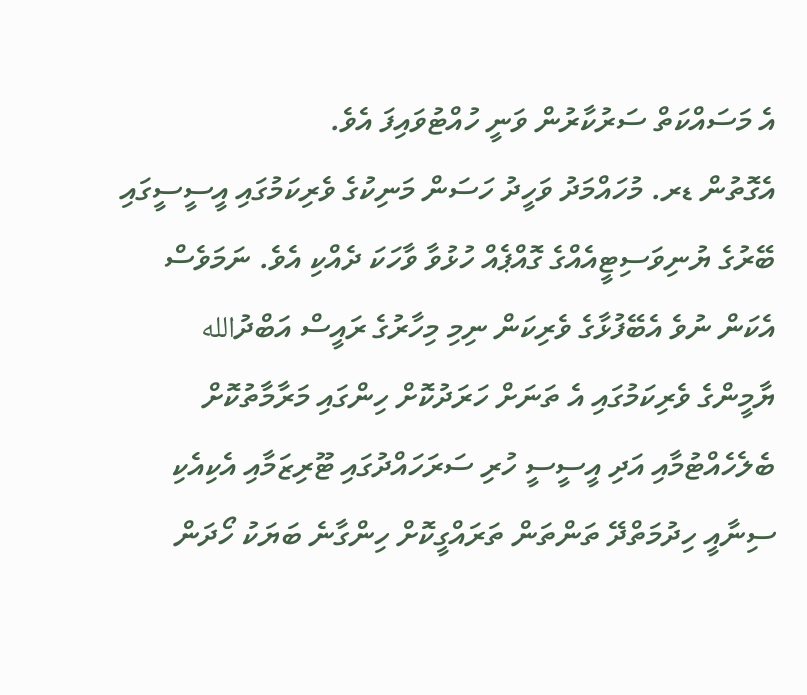އެ މަސައްކަތް ސަރުކާރުން ވަނީ ހުއްޓުވައިފަ އެވެ.
އެގޮތުން ޑރ. މުހައްމަދު ވަހީދު ހަސަން މަނިކުގެ ވެރިކަމުގައި އީސީސީގައި ބޭރުގެ ޔުނިވަސިޓީއެއްގެ ގޮއްޕެއް ހުޅުވާ ވާހަކަ ދެއްކި އެވެ. ނަމަވެސް އެކަން ނުވެ އެބޭފުޅާގެ ވެރިކަން ނިމި މިހާރުގެ ރައީސް އަބްދުالله ޔާމީންގެ ވެރިކަމުގައި އެ ތަނަށް ހަރަދުކޮށް ހިންގައި މަރާމާތުކޮށް ބެލެހެއްޓުމާއި އަދި އީސީސީ ހުރި ސަރަހައްދުގައި ޓޫރިޒަމާއި އެކިއެކި ސިނާއީ ހިދުމަތްދޭ ތަންތަން ތަރައްގީކޮށް ހިންގާނެ ބަޔަކު ހޯދަން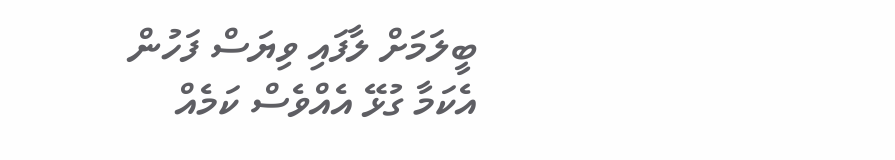ބީލަމަށް ލާފައި ވިޔަސް ފަހުން އެކަމާ ގުޅޭ އެއްވެސް ކަމެއް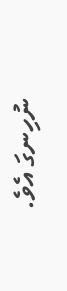ނުހިނގަ އެވެ.